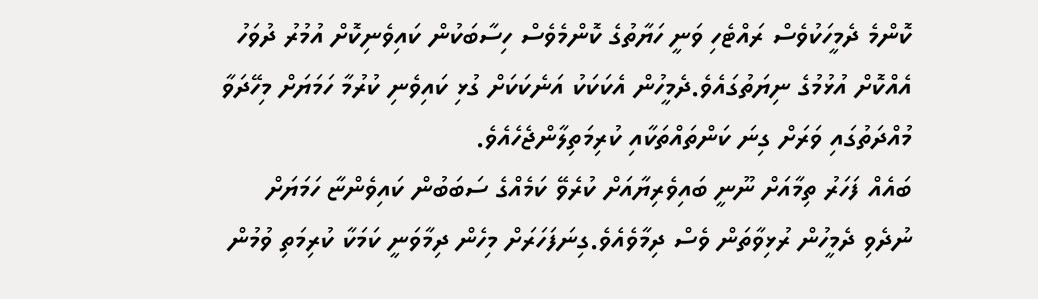ކޮންމެ ދެމީހަކުވެސް ރައްޓެހި ވަނީ ހަޔާތުގެ ކޮންމެވެސް ހިސާބަކުން ކައިވެނިކޮށް އުމުރު ދުވަހު އެއްކޮށް އުޅުމުގެ ނިޔަތުގައެވެ.ދެމީހުން އެކަކަކު އަނެކަކަށް ގުޅި ކައިވެނި ކުރުމާ ހަމަޔަށް މިހޭދަވާ މުއްދަތުގައި ވަރަށް ގިނަ ކަންތައްތަކާއި ކުރިމަތިލާންޖެހެއެވެ.
ބައެއް ފަހަރު ތިމާއަށް ނޫނީ ބައިވެރިޔާއަށް ކުރެވޭ ކަމެއްގެ ސަބަބުން ކައިވެންޏާ ހަމަޔަށް ނުދެވި ދެމީހުން ރުޅިވާތަން ވެސް ދިމާވެއެވެ.ގިނަފަހަރަށް މިހެން ދިމާވަނީ ކަމަކާ ކުރިމަތި ވުމުން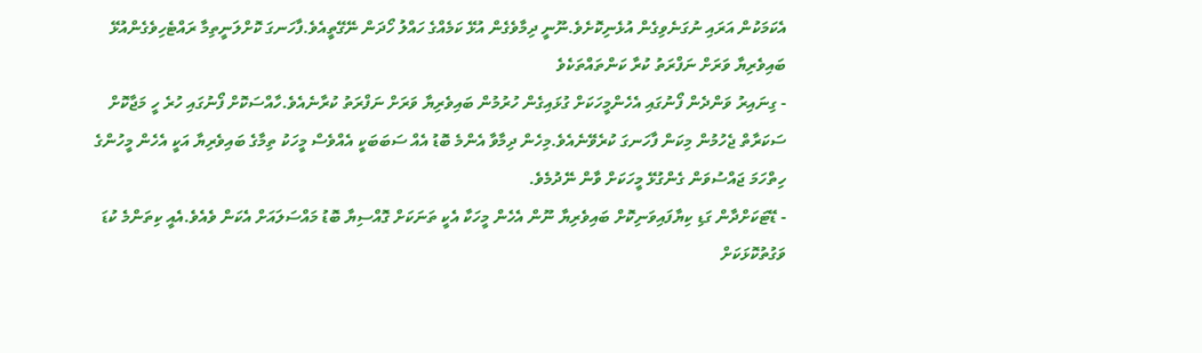އެކަމަކުން އަރައި ނުގަނެވިގެން އުޅެނިކޮށެވެ.ނޫނީ ދިމާވެގެން އުޅޭ ކަމެއްގެ ހައްލު ހޯދަން ނޭގޭތީއެވެ.ފާހަނގަ ކޮށްލަނީތިމާ ރައްޓެހިވެގެންއުޅޭ ބައިވެރިޔާ ވަރަށް ނަފްރަތު ކުރާ ކަންތައްތަކެވެ
- ގިނައިރު ވަންދެން ފޯނުގައި އެހެންމީހަކަށް ގުޅައިގެން ހުރުމުން ބައިވެރިޔާ ވަރަށް ނަފްރަތު ކުރާނެއެވެ.ހާއްސަކޮށް ފޯނުގައި ހުރެ ހީ މަޖާކޮށް ސަކަރާތް ޖެހުމުން މިކަން ފާހަނގަ ކުރެވޭނެއެވެ.މިހެން ދިމާވާ އެންމެ ބޮޑު އެއް ސަބަބަކީ އެއްވެސް މީހަކު ތިމާގެ ބައިވެރިޔާ އަކީ އެހެން މީހުންގެ ހިތްހަމަ ޖައްސުވަން ގެންގުޅޭ މީހަކަށް ވާން ނޭދުމެވެ.
- ޑޭޓަކަށްދާން ގަޑި ކިޔާފައިވަނިކޮށް ބައިވެރިޔާ ނޫން އެހެން މީހަކާ އެކީ ތަނަކަށް ގޮއްސިޔާ ބޮޑު މައްސަލައަށް އެކަން ވެއެވެ.އެއީ ކިތަންމެ ކުޑަ ވަގުތުކޮޅަކަށް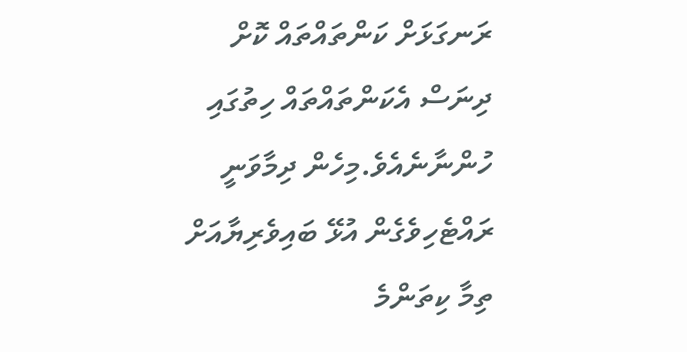ރަނގަޅަށް ކަންތައްތައް ކޮށް ދިނަސް އެކަންތައްތައް ހިތުގައި ހުންނާނެއެވެ.މިހެން ދިމާވަނީ ރައްޓެހިވެގެން އުޅޭ ބައިވެރިޔާއަށް ތިމާ ކިތަންމެ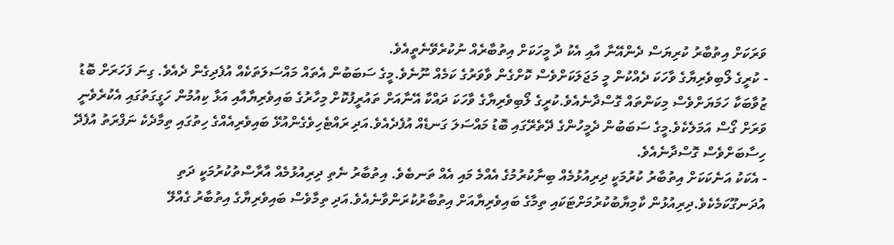ވަރަކަށް އިތުބާރު ކުރިޔަސް ދެންއޭނާ އާއި އެކު ދާ މީހަކަށް އިތުބާރެއް ނުކުރެވޭނެތީއެވެ.
- ކުރީގެ ލޯބިވެރިޔާގެ ވާހަކަ ދެއްކުން މީ މަޖަލަކަށްވެސް ކޮށްގެން ވާވަރުގެ ކަމެއް ނޫނެވެ.މީގެ ސަބަބުން އެތައް މައްސަލަތަކެއް އުފެދިގެން ދެއެވެ. ގިނަ ފަހަރަށް ބޮޑު ޒުވާބަކާ ހަމަޔަށްވެސް މިކަންތައް ގޮސްދާނެއެވެ.ކުރީގެ ލޯބިވެރިޔާގެ ވާހަކަ ދައްކާ އޭނާއަށް ތައުރީފުކޮށް މިހާރުގެ ބައިވެރިޔާއާއި އަޅާ ކިއުމުން ހަގީގަތުގައި އެކުރެވެނީ ވަރަށް ގޯސް އަމަލެކެވެ.މީގެ ސަބަބުން ދެމީހުންގެ ދޭތެރޭގައި ބޮޑު މައްސަލަ ގަނޑެއް އުފެދެއެވެ.އަދި ރައްޓެހިވެގެންއުޅޭ ބައިވެރިއެއްގެ ހިތުގައި ތިމާދެކެ ނަފްރަތު އުފެދޭ ހިސާބަށްވެސް ގޮސްދާނެއެވެ.
- އެކަކު އަނެކަކަށް އިތުބާރު ކުރުމަކީ ދިރިއުޅުމެއް ބިނާކުރުމުގެ އެއްމެ މައި އެއް ތަނބެވެ. އިތުބާރު ނެތި ދިރިއުޅުމެއް އާރާސްތުކުރުމަކީ ދަތި އުދަނގޫކަމެކެވެ.ދިރިއުޅުން ކާމިޔާބުކުރުމަށްޓަކައި ތިމާގެ ބައިވެރިޔާއަށް އިތުބާރުކުރަންވާނެއެވެ.އަދި ތިމާވެސް ބައިވެރިޔާގެ އިތުބާރު ގެއްލޭ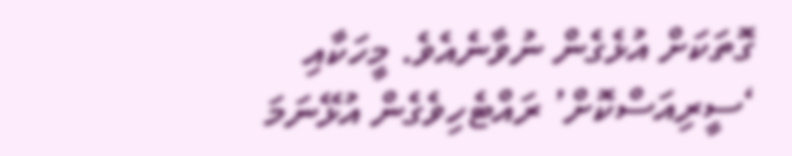ގޮތަކަށް އުޅެގެން ނުވާނެއެވެ. މީހަކާއި ‘ސީރިއަސްކޮށް’ ރައްޓެހިވެގެން އުޅޭނަމަ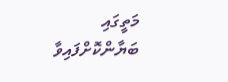މަތީގައި ބަޔާންކޮށްފައިވާ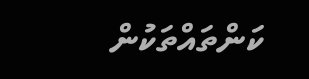ކަންތައްތަކުން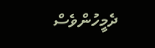ދެމީހުންވެސް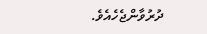ދުރުވާންޖެހެއެވެ.